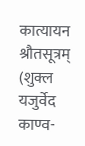कात्यायन श्रौतसूत्रम् (शुक्ल यजुर्वेद काण्व-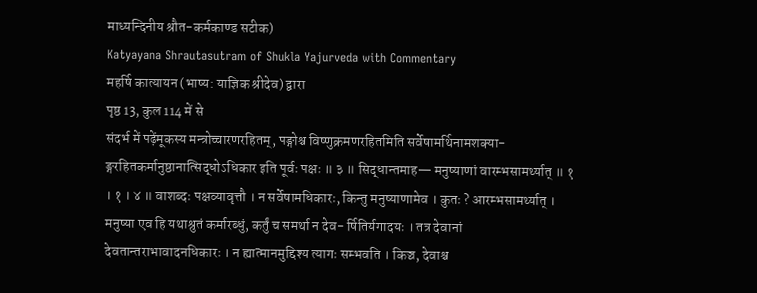माध्यन्दिनीय श्रौत-कर्मकाण्ड सटीक)
Katyayana Shrautasutram of Shukla Yajurveda with Commentary
महर्षि कात्यायन (भाष्य: याज्ञिक श्रीदेव) द्वारा
पृष्ठ 13, कुल 114 में से
संदर्भ में पढ़ेंमूकस्य मन्त्रोच्चारणरहितम्, पङ्गोश्च विष्णुक्रमणरहितमिति सर्वेषामर्थिनामशक्या- ङ्गरहितकर्मानुष्ठानात्सिद्धोऽधिकार इति पूर्वः पक्षः ॥ ३ ॥ सिद्धान्तमाह— मनुष्याणां वारम्भसामर्थ्यात् ॥ १ । १ । ४ ॥ वाशब्दः पक्षव्यावृत्तौ । न सर्वेषामधिकारः, किन्तु मनुष्याणामेव । कुतः ? आरम्भसामर्थ्यात् । मनुष्या एव हि यथाश्रुतं कर्मारब्धुं, कर्तुं च समर्था न देव- र्षितिर्यगादयः । तत्र देवानां देवतान्तराभावादनधिकारः । न ह्यात्मानमुद्दिश्य त्यागः सम्भवति । किञ्च, देवाश्च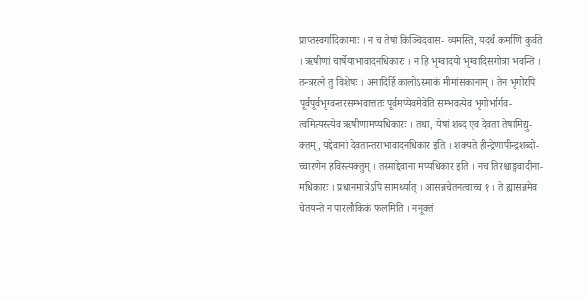प्राप्तस्वर्गादिकामाः । न च तेषां किञ्चिदवास- व्यमस्ति, यदर्थं कर्माणि कुर्वते । ऋषीणां चार्षेयाभावादनधिकारः । न हि भृग्वादयो भृग्वादिसगोत्रा भवन्ति । तन्त्ररत्ने तु विशेषः । अनादिर्हि कालोऽस्माकं मीमांसकानाम् । तेन भृगोरपि पूर्वपूर्वभृग्वन्तरसम्भवात्ततः पूर्वमप्येवमेवेति सम्भवत्येव भृगोर्भार्गव- त्वमित्यस्त्येव ऋषीणामप्यधिकारः । तथा, येषां शब्द एव देवता तेषामिद्यु- क्तम्, यद्देवानां देवतान्तराभावादनधिकार इति । शक्यते हीन्द्रेणापीन्द्रशब्दो- च्चारणेन हविस्त्यक्तुम् । तस्माद्देवाना मप्यधिकार इति । नच तिरश्चाङ्गवादीना- मधिकारः । प्रधानमात्रेऽपि सामर्थ्यात् । आसन्नचेतनत्वाच्च १ । ते ह्यासन्नमेव चेतयन्ते न पारलौकिकं फलमिति । ननूक्तं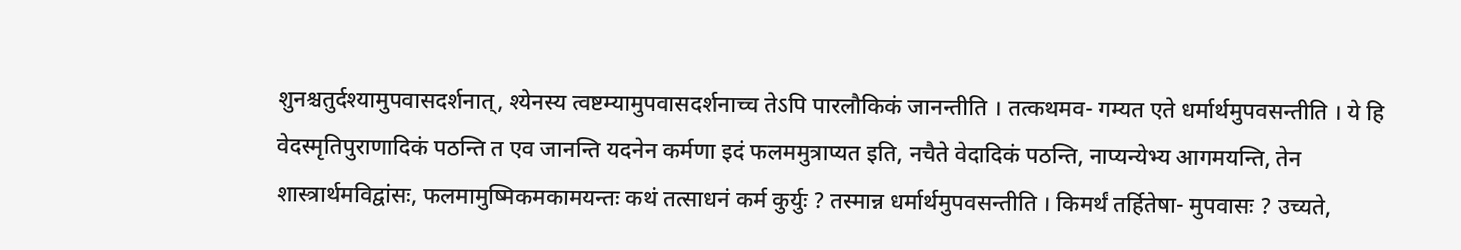शुनश्चतुर्दश्यामुपवासदर्शनात्, श्येनस्य त्वष्टम्यामुपवासदर्शनाच्च तेऽपि पारलौकिकं जानन्तीति । तत्कथमव- गम्यत एते धर्मार्थमुपवसन्तीति । ये हि वेदस्मृतिपुराणादिकं पठन्ति त एव जानन्ति यदनेन कर्मणा इदं फलममुत्राप्यत इति, नचैते वेदादिकं पठन्ति, नाप्यन्येभ्य आगमयन्ति, तेन शास्त्रार्थमविद्वांसः, फलमामुष्मिकमकामयन्तः कथं तत्साधनं कर्म कुर्युः ? तस्मान्न धर्मार्थमुपवसन्तीति । किमर्थं तर्हितेषा- मुपवासः ? उच्यते,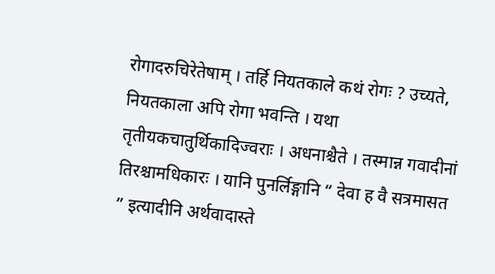रोगादरुचिरेतेषाम् । तर्हि नियतकाले कथं रोगः ? उच्यते, नियतकाला अपि रोगा भवन्ति । यथा तृतीयकचातुर्थिकादिज्वराः । अधनाश्चैते । तस्मान्न गवादीनां तिरश्चामधिकारः । यानि पुनर्लिङ्गानि “ देवा ह वै सत्रमासत ” इत्यादीनि अर्थवादास्ते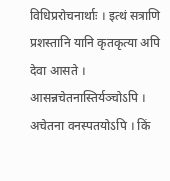विधिप्ररोचनार्थाः । इत्थं सत्राणि प्रशस्तानि यानि कृतकृत्या अपि देवा आसते । आसन्नचेतनास्तिर्यञ्चोऽपि । अचेतना वनस्पतयोऽपि । किं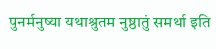पुनर्मनुष्या यथाश्रुतम नुष्ठातुं समर्था इति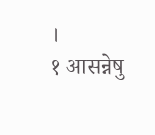।
१ आसन्नेषु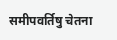समीपवर्तिषु चेतना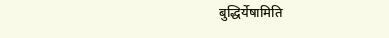बुद्धिर्येषामिति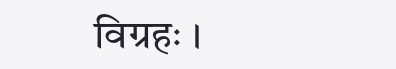विग्रहः ।